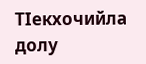ТIекхочийла долу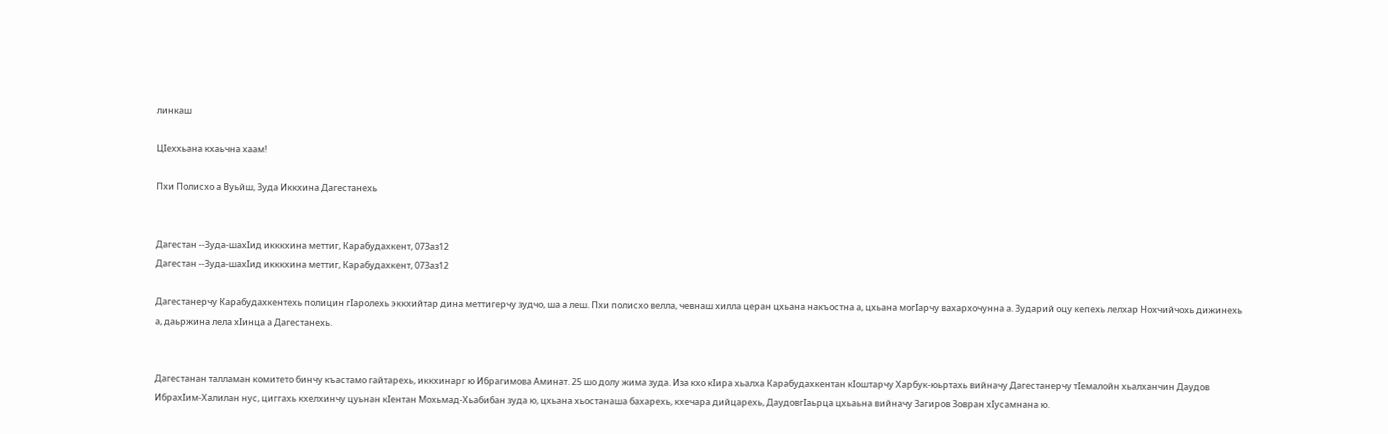линкаш

ЦIеххьана кхаьчна хаам!

Пхи Полисхо а Вуьйш, Зуда Иккхина Дагестанехь


Дагестан --Зуда-шахIид икккхина меттиг, Карабудахкент, 07Заз12
Дагестан --Зуда-шахIид икккхина меттиг, Карабудахкент, 07Заз12

Дагестанерчу Карабудахкентехь полицин гIаролехь эккхийтар дина меттигерчу зудчо, ша а леш. Пхи полисхо велла, чевнаш хилла церан цхьана накъостна а, цхьана могIарчу вахархочунна а. Зударий оцу кепехь лелхар Нохчийчохь дижинехь а, даьржина лела хIинца а Дагестанехь.


Дагестанан талламан комитето бинчу къастамо гайтарехь, иккхинарг ю Ибрагимова Аминат. 25 шо долу жима зуда. Иза кхо кIира хьалха Карабудахкентан кIоштарчу Харбук-юьртахь вийначу Дагестанерчу тIемалойн хьалханчин Даудов ИбрахIим-Халилан нус, циггахь кхелхинчу цуьнан кIентан Мохьмад-Хьабибан зуда ю, цхьана хьостанаша бахарехь, кхечара дийцарехь, ДаудовгIаьрца цхьаьна вийначу Загиров Зовран хIусамнана ю.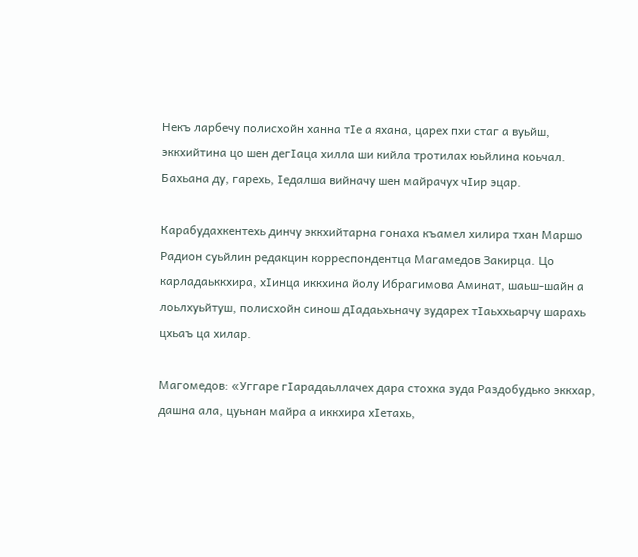Некъ ларбечу полисхойн ханна тIе а яхана, царех пхи стаг а вуьйш, эккхийтина цо шен дегIаца хилла ши кийла тротилах юьйлина коьчал. Бахьана ду, гарехь, Iедалша вийначу шен майрачух чIир эцар.

Карабудахкентехь динчу эккхийтарна гонаха къамел хилира тхан Маршо Радион суьйлин редакцин корреспондентца Магамедов Закирца. Цо карладаьккхира, хIинца иккхина йолу Ибрагимова Аминат, шаьш-шайн а лоьлхуьйтуш, полисхойн синош дIадаьхьначу зударех тIаьххьарчу шарахь цхьаъ ца хилар.

Магомедов: «Уггаре гIарадаьллачех дара стохка зуда Раздобудько эккхар, дашна ала, цуьнан майра а иккхира хIетахь,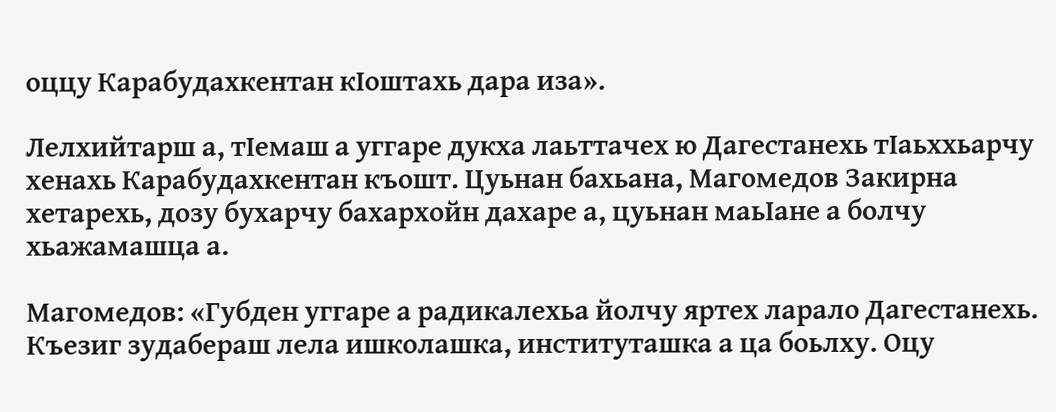оццу Карабудахкентан кIоштахь дара иза».

Лелхийтарш а, тIемаш а уггаре дукха лаьттачех ю Дагестанехь тIаьххьарчу хенахь Карабудахкентан къошт. Цуьнан бахьана, Магомедов Закирна хетарехь, дозу бухарчу бахархойн дахаре а, цуьнан маьIане а болчу хьажамашца а.

Магомедов: «Губден уггаре а радикалехьа йолчу яртех ларало Дагестанехь. Къезиг зудабераш лела ишколашка, институташка а ца боьлху. Оцу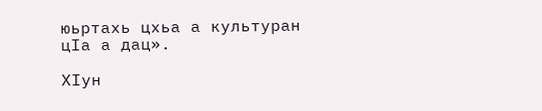юьртахь цхьа а культуран цIа а дац».

ХIун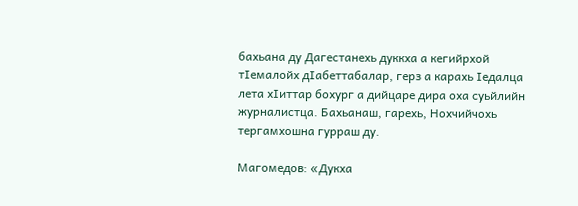бахьана ду Дагестанехь дуккха а кегийрхой тIемалойх дIабеттабалар, герз а карахь Iедалца лета хIиттар бохург а дийцаре дира оха суьйлийн журналистца. Бахьанаш, гарехь, Нохчийчохь тергамхошна гурраш ду.

Магомедов: «Дукха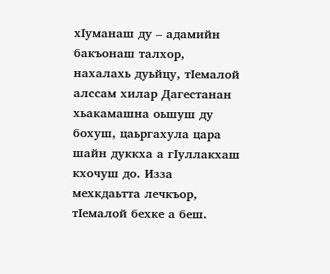хIуманаш ду – адамийн бакъонаш талхор, нахалахь дуьйцу, тIемалой алссам хилар Дагестанан хьакамашна оьшуш ду бохуш, цаьргахула цара шайн дуккха а гIуллакхаш кхочуш до. Изза мехкдаьтта лечкъор, тIемалой бехке а беш.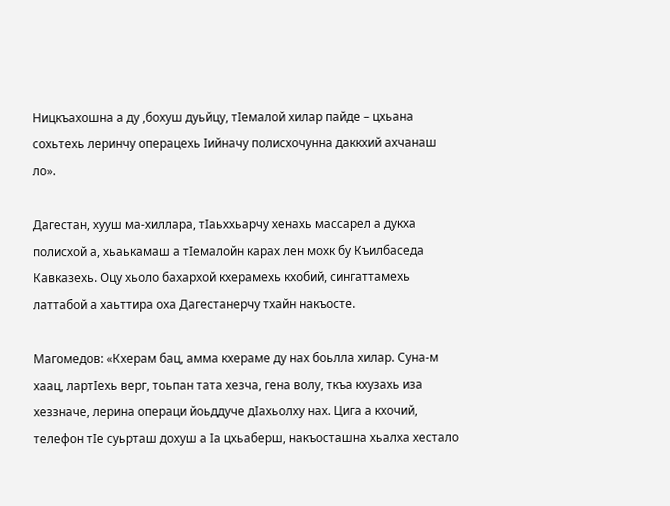Ницкъахошна а ду ,бохуш дуьйцу, тIемалой хилар пайде – цхьана сохьтехь леринчу операцехь Iийначу полисхочунна даккхий ахчанаш ло».

Дагестан, хууш ма-хиллара, тIаьххьарчу хенахь массарел а дукха полисхой а, хьаькамаш а тIемалойн карах лен мохк бу Къилбаседа Кавказехь. Оцу хьоло бахархой кхерамехь кхобий, сингаттамехь латтабой а хаьттира оха Дагестанерчу тхайн накъосте.

Магомедов: «Кхерам бац, амма кхераме ду нах боьлла хилар. Суна-м хаац, лартIехь верг, тоьпан тата хезча, гена волу, ткъа кхузахь иза хеззначе, лерина операци йоьддуче дIахьолху нах. Цига а кхочий, телефон тIе суьрташ дохуш а Iа цхьаберш, накъосташна хьалха хестало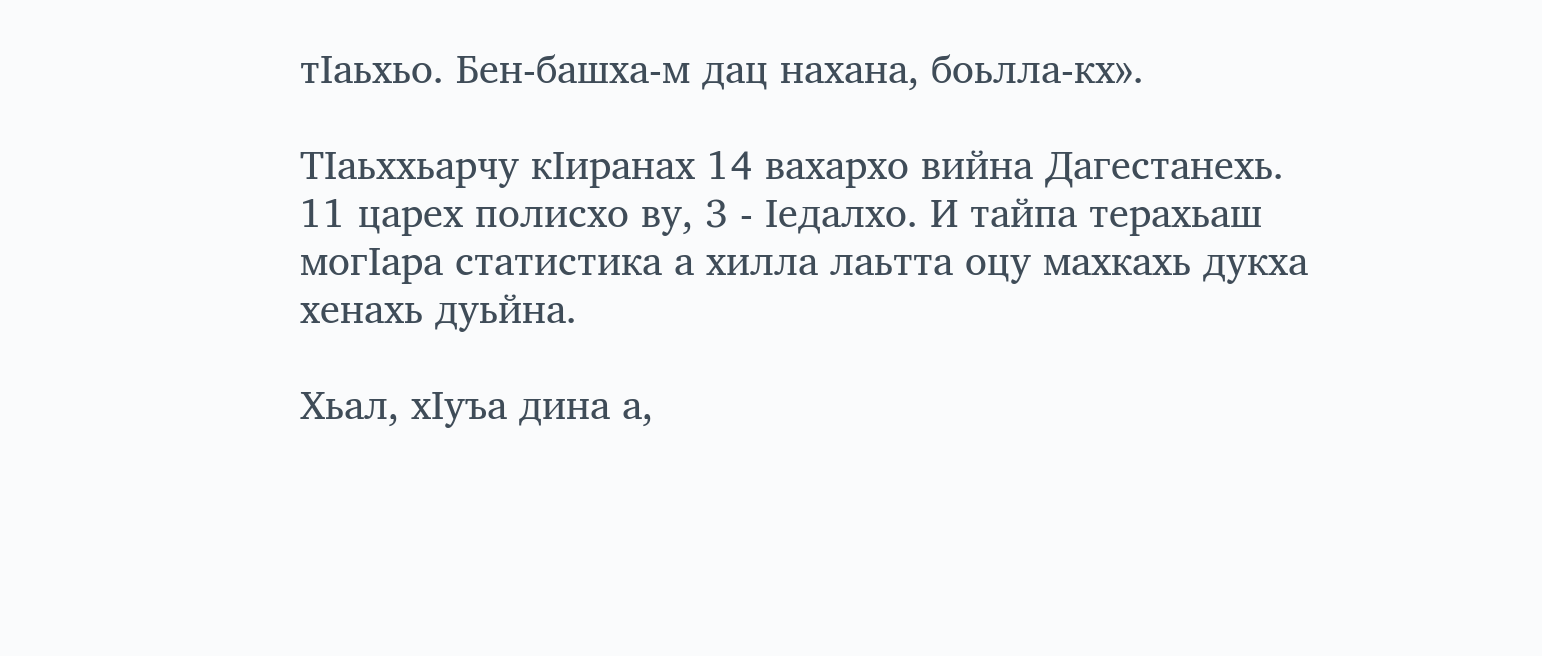тIаьхьо. Бен-башха-м дац нахана, боьлла-кх».

ТIаьххьарчу кIиранах 14 вахархо вийна Дагестанехь. 11 царех полисхо ву, 3 - Iедалхо. И тайпа терахьаш могIара статистика а хилла лаьтта оцу махкахь дукха хенахь дуьйна.

Хьал, хIуъа дина а,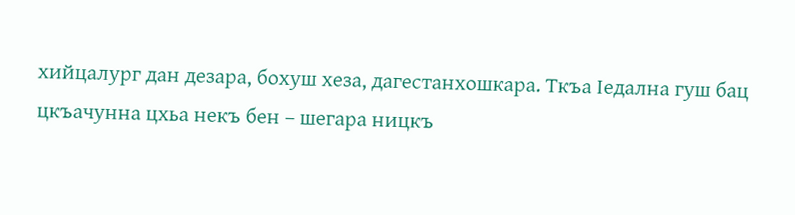хийцалург дан дезара, бохуш хеза, дагестанхошкара. Ткъа Iедална гуш бац цкъачунна цхьа некъ бен – шегара ницкъ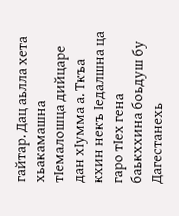гайтар. Дац аьлла хета хьакамашна тIемалошца дийцаре дан хIумма а. Ткъа кхин некъ Iедалшна ца гаро тIех гена баькххина боьдуш бу Дагестанехь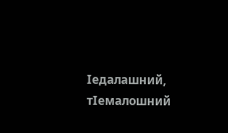Iедалашний, тIемалошний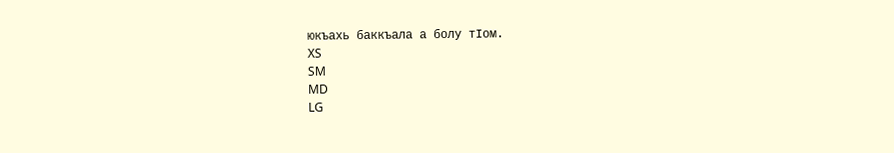юкъахь баккъала а болу тIом.
XS
SM
MD
LG